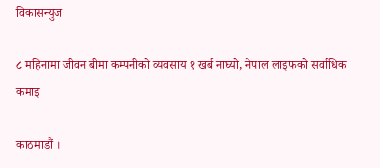विकासन्युज

८ महिनामा जीवन बीमा कम्पनीको व्यवसाय १ खर्ब नाघ्यो, नेपाल लाइफको सर्वाधिक कमाइ

काठमाडौं ।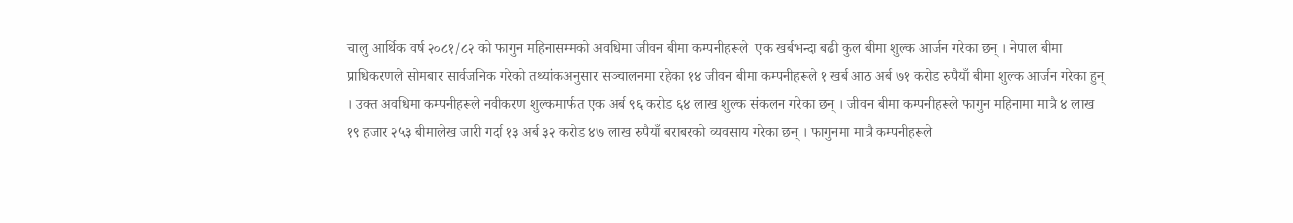चालु आर्थिक वर्ष २०८१/८२ को फागुन महिनासम्मको अवधिमा जीवन बीमा कम्पनीहरूले  एक खर्बभन्दा बढी कुल बीमा शुल्क आर्जन गरेका छन् । नेपाल बीमा प्राधिकरणले सोमबार सार्वजनिक गरेको तथ्यांकअनुसार सञ्चालनमा रहेका १४ जीवन बीमा कम्पनीहरूले १ खर्ब आठ अर्ब ७१ करोड रुपैयाँ बीमा शुल्क आर्जन गरेका हुन् । उक्त अवधिमा कम्पनीहरूले नवीकरण शुल्कमार्फत एक अर्ब ९६ करोड ६४ लाख शुल्क संकलन गरेका छन् । जीवन बीमा कम्पनीहरूले फागुन महिनामा मात्रै ४ लाख १९ हजार २५३ बीमालेख जारी गर्दा १३ अर्ब ३२ करोड ४७ लाख रुपैयाँ बराबरको व्यवसाय गरेका छन् । फागुनमा मात्रै कम्पनीहरूले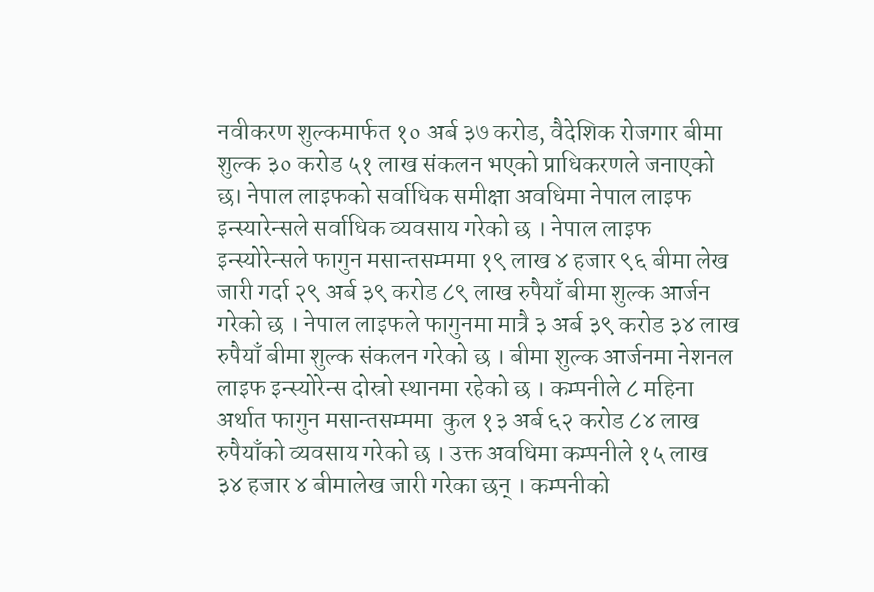नवीकरण शुल्कमार्फत १० अर्ब ३७ करोड, वैदेशिक रोजगार बीमा शुल्क ३० करोड ५१ लाख संकलन भएको प्राधिकरणले जनाएको छ। नेपाल लाइफको सर्वाधिक समीक्षा अवधिमा नेपाल लाइफ इन्स्यारेन्सले सर्वाधिक व्यवसाय गरेको छ । नेपाल लाइफ इन्स्योरेन्सले फागुन मसान्तसम्ममा १९ लाख ४ हजार ९६ बीमा लेख जारी गर्दा २९ अर्ब ३९ करोड ८९ लाख रुपैयाँ बीमा शुल्क आर्जन गरेको छ । नेपाल लाइफले फागुनमा मात्रै ३ अर्ब ३९ करोड ३४ लाख रुपैयाँ बीमा शुल्क संकलन गरेको छ । बीमा शुल्क आर्जनमा नेशनल लाइफ इन्स्योरेन्स दोस्रो स्थानमा रहेको छ । कम्पनीले ८ महिना अर्थात फागुन मसान्तसम्ममा  कुल १३ अर्ब ६२ करोड ८४ लाख रुपैयाँको व्यवसाय गरेको छ । उक्त अवधिमा कम्पनीले १५ लाख ३४ हजार ४ बीमालेख जारी गरेका छन् । कम्पनीको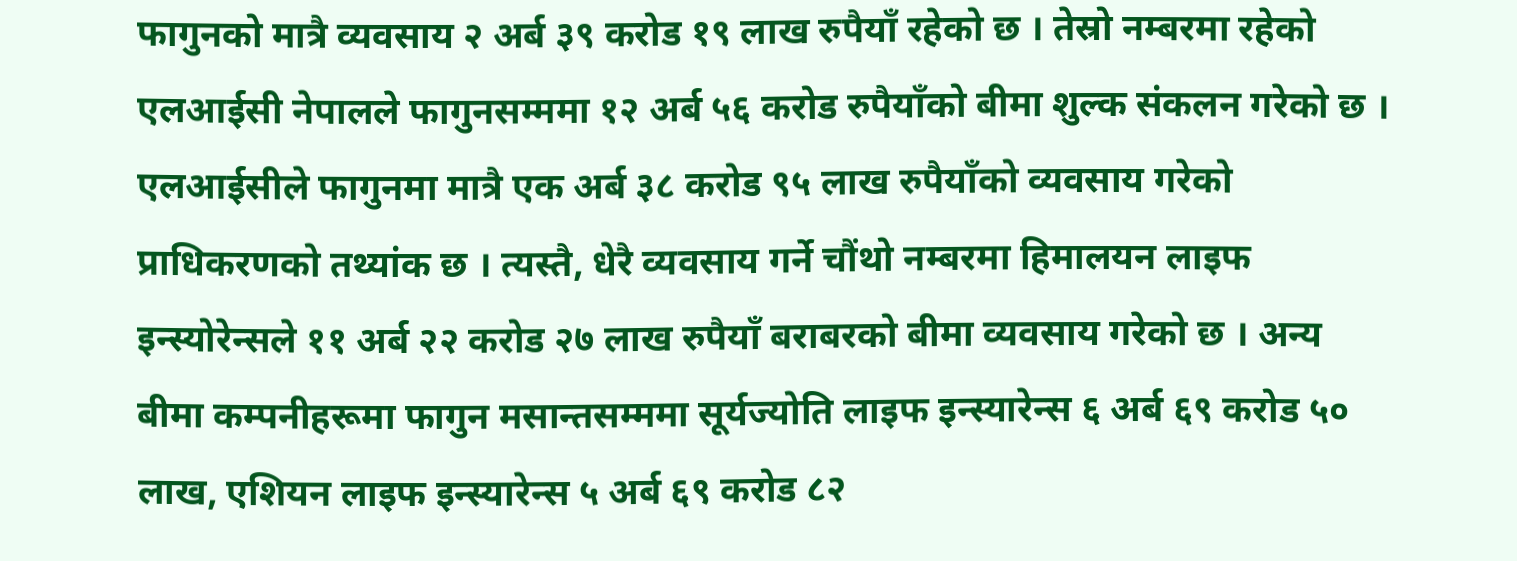फागुनको मात्रै व्यवसाय २ अर्ब ३९ करोड १९ लाख रुपैयाँ रहेको छ । तेस्रो नम्बरमा रहेको एलआईसी नेपालले फागुनसम्ममा १२ अर्ब ५६ करोड रुपैयाँको बीमा शुल्क संकलन गरेको छ । एलआईसीले फागुनमा मात्रै एक अर्ब ३८ करोड ९५ लाख रुपैयाँको व्यवसाय गरेको प्राधिकरणको तथ्यांक छ । त्यस्तै, धेरै व्यवसाय गर्ने चौंथो नम्बरमा हिमालयन लाइफ इन्स्योरेन्सले ११ अर्ब २२ करोड २७ लाख रुपैयाँ बराबरको बीमा व्यवसाय गरेको छ । अन्य बीमा कम्पनीहरूमा फागुन मसान्तसम्ममा सूर्यज्योति लाइफ इन्स्यारेन्स ६ अर्ब ६९ करोड ५० लाख, एशियन लाइफ इन्स्यारेन्स ५ अर्ब ६९ करोड ८२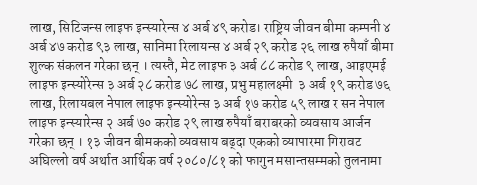लाख, सिटिजन्स लाइफ इन्स्यारेन्स ४ अर्ब ४९ करोड। राष्ट्रिय जीवन बीमा कम्पनी ४ अर्ब ४७ करोड ९३ लाख, सानिमा रिलायन्स ४ अर्ब २९ करोड २६ लाख रुपैयाँ बीमा शुल्क संकलन गरेका छन् । त्यस्तै, मेट लाइफ ३ अर्ब ८८ करोड ९ लाख, आइएमई लाइफ इन्स्योरेन्स ३ अर्ब २८ करोड ७८ लाख, प्रभु महालक्ष्मी  ३ अर्ब १९ करोड ७६ लाख, रिलायबल नेपाल लाइफ इन्स्योरेन्स ३ अर्ब १७ करोड ५९ लाख र सन नेपाल लाइफ इन्स्यारेन्स २ अर्ब ७० करोड २९ लाख रुपैयाँ बराबरको व्यवसाय आर्जन गरेका छन् । १३ जीवन बीमकको व्यवसाय बढ्दा एकको व्यापारमा गिरावट अघिल्लो वर्ष अर्थात आर्थिक वर्ष २०८०/८१ को फागुन मसान्तसम्मको तुलनामा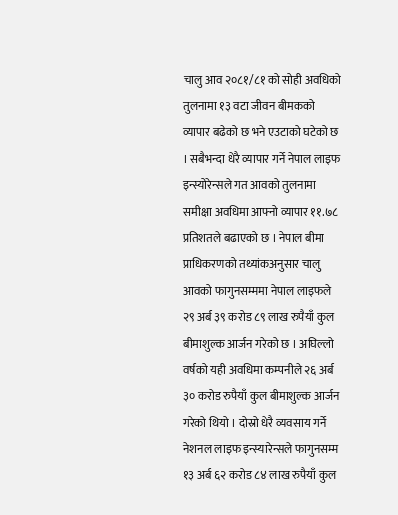चालु आव २०८१/८१ को सोही अवधिको तुलनामा १३ वटा जीवन बीमकको व्यापार बढेको छ भने एउटाको घटेको छ । सबैभन्दा धेरै व्यापार गर्ने नेपाल लाइफ इन्स्योरेन्सले गत आवको तुलनामा समीक्षा अवधिमा आफ्नो व्यापार ११.७८ प्रतिशतले बढाएको छ । नेपाल बीमा प्राधिकरणको तथ्यांकअनुसार चालु आवको फागुनसम्ममा नेपाल लाइफले २९ अर्ब ३९ करोड ८९ लाख रुपैयाँ कुल बीमाशुल्क आर्जन गरेको छ । अघिल्लो वर्षको यही अवधिमा कम्पनीले २६ अर्ब ३० करोड रुपैयाँ कुल बीमाशुल्क आर्जन गरेको थियो । दोस्रो धेरै व्यवसाय गर्ने नेशनल लाइफ इन्स्यारेन्सले फागुनसम्म १३ अर्ब ६२ करोड ८४ लाख रुपैयाँ कुल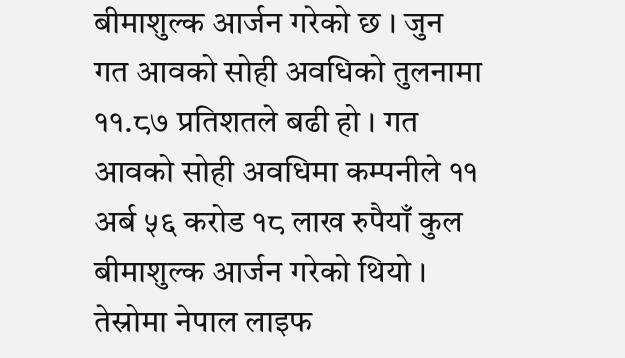बीमाशुल्क आर्जन गरेको छ । जुन गत आवको सोही अवधिको तुलनामा ११.८७ प्रतिशतले बढी हो । गत आवको सोही अवधिमा कम्पनीले ११ अर्ब ५६ करोड १८ लाख रुपैयाँ कुल बीमाशुल्क आर्जन गरेको थियो । तेस्रोमा नेपाल लाइफ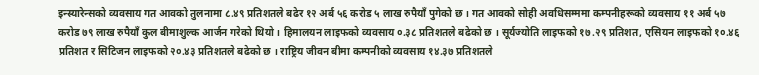इन्स्यारेन्सको व्यवसाय गत आवको तुलनामा ८.४९ प्रतिशतले बढेर १२ अर्ब ५६ करोड ५ लाख रुपैयाँ पुगेको छ । गत आवको सोही अवधिसम्ममा कम्पनीहरूको व्यवसाय ११ अर्ब ५७ करोड ७९ लाख रुपैयाँ कुल बीमाशुल्क आर्जन गरेको थियो । हिमालयन लाइफको व्यवसाय ०.३८ प्रतिशतले बढेको छ । सूर्यज्योति लाइफको १७.२९ प्रतिशत, एसियन लाइफको १०.४६ प्रतिशत र सिटिजन लाइफको २०.४३ प्रतिशतले बढेको छ । राष्ट्रिय जीवन बीमा कम्पनीको व्यवसाय १४.३७ प्रतिशतले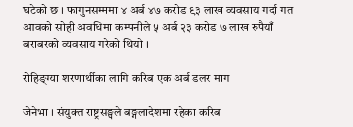घटेको छ । फागुनसम्ममा ४ अर्ब ४७ करोड ९३ लाख व्यवसाय गर्दा गत आवको सोही अवधिमा कम्पनीले ५ अर्ब २३ करोड ७ लाख रुपैयाँ बराबरको व्यवसाय गरेको थियो ।

रोहिङ्ग्या शरणार्थीका लागि करिब एक अर्ब डलर माग

जेनेभा । संयुक्त राष्ट्रसङ्घले बङ्गलादेशमा रहेका करिब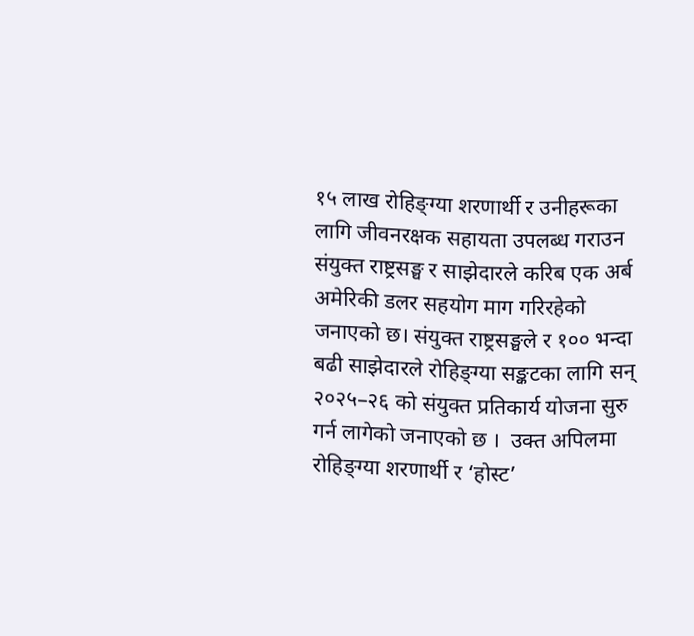१५ लाख रोहिङ्ग्या शरणार्थी र उनीहरूका लागि जीवनरक्षक सहायता उपलब्ध गराउन संयुक्त राष्ट्रसङ्घ र साझेदारले करिब एक अर्ब अमेरिकी डलर सहयोग माग गरिरहेको जनाएको छ। संयुक्त राष्ट्रसङ्घले र १०० भन्दा बढी साझेदारले रोहिङ्ग्या सङ्कटका लागि सन् २०२५–२६ को संयुक्त प्रतिकार्य योजना सुरु गर्न लागेको जनाएको छ ।  उक्त अपिलमा रोहिङ्ग्या शरणार्थी र ‘होस्ट’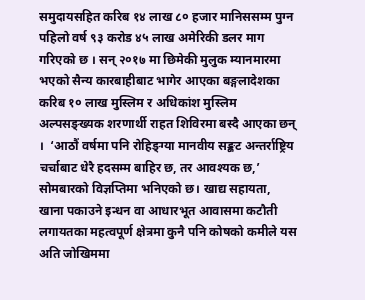समुदायसहित करिब १४ लाख ८० हजार मानिससम्म पुग्न पहिलो वर्ष ९३ करोड ४५ लाख अमेरिकी डलर माग गरिएको छ । सन् २०१७ मा छिमेकी मुलुक म्यानमारमा भएको सैन्य कारबाहीबाट भागेर आएका बङ्गलादेशका करिब १० लाख मुस्लिम र अधिकांश मुस्लिम अल्पसङ्ख्यक शरणार्थी राहत शिविरमा बस्दै आएका छन् ।  ‘आठौं वर्षमा पनि रोहिङ्ग्या मानवीय सङ्कट अन्तर्राष्ट्रिय चर्चाबाट धेरै हदसम्म बाहिर छ, तर आवश्यक छ,’ सोमबारको विज्ञप्तिमा भनिएको छ। खाद्य सहायता, खाना पकाउने इन्धन वा आधारभूत आवासमा कटौती लगायतका महत्वपूर्ण क्षेत्रमा कुनै पनि कोषको कमीले यस अति जोखिममा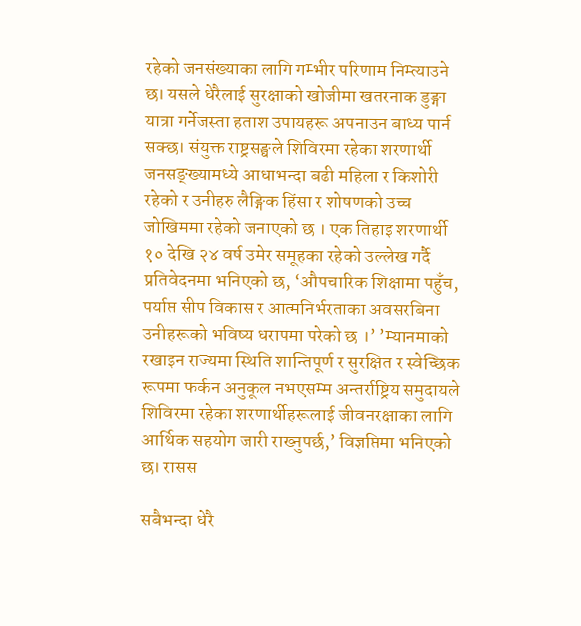रहेको जनसंख्याका लागि गम्भीर परिणाम निम्त्याउने छ। यसले धेरैलाई सुरक्षाको खोजीमा खतरनाक डुङ्गा यात्रा गर्नेजस्ता हताश उपायहरू अपनाउन बाध्य पार्न सक्छ। संयुक्त राष्ट्रसङ्घले शिविरमा रहेका शरणार्थी जनसङ्ख्यामध्ये आधाभन्दा बढी महिला र किशोरी रहेको र उनीहरु लैङ्गिक हिंसा र शोषणको उच्च जोखिममा रहेको जनाएको छ । एक तिहाइ शरणार्थी १० देखि २४ वर्ष उमेर समूहका रहेको उल्लेख गर्दै प्रतिवेदनमा भनिएको छ, ‘औपचारिक शिक्षामा पहुँच, पर्याप्त सीप विकास र आत्मनिर्भरताका अवसरबिना उनीहरूको भविष्य धरापमा परेको छ ।’ ’म्यानमाको रखाइन राज्यमा स्थिति शान्तिपूर्ण र सुरक्षित र स्वेच्छिक रूपमा फर्कन अनुकूल नभएसम्म अन्तर्राष्ट्रिय समुदायले शिविरमा रहेका शरणार्थीहरूलाई जीवनरक्षाका लागि आर्थिक सहयोग जारी राख्नुपर्छ,’ विज्ञप्तिमा भनिएको छ। रासस

सबैभन्दा धेरै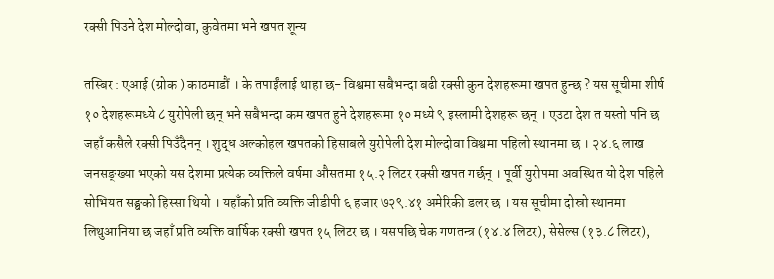रक्सी पिउने देश मोल्दोवा, कुवेतमा भने खपत शून्य

तस्बिर : एआई (ग्रोक ) काठमाडौं । के तपाईंलाई थाहा छ- विश्वमा सबैभन्दा बढी रक्सी कुन देशहरूमा खपत हुन्छ ? यस सूचीमा शीर्ष १० देशहरूमध्ये ८ युरोपेली छन् भने सबैभन्दा कम खपत हुने देशहरूमा १० मध्ये ९ इस्लामी देशहरू छन् । एउटा देश त यस्तो पनि छ जहाँ कसैले रक्सी पिउँदैनन् । शुद्ध अल्कोहल खपतको हिसाबले युरोपेली देश मोल्दोवा विश्वमा पहिलो स्थानमा छ । २४.६ लाख जनसङ्ख्या भएको यस देशमा प्रत्येक व्यक्तिले वर्षमा औसतमा १५.२ लिटर रक्सी खपत गर्छन् । पूर्वी युरोपमा अवस्थित यो देश पहिले सोभियत सङ्घको हिस्सा थियो । यहाँको प्रति व्यक्ति जीडीपी ६ हजार ७२९.४१ अमेरिकी डलर छ । यस सूचीमा दोस्रो स्थानमा लिथुआनिया छ जहाँ प्रति व्यक्ति वार्षिक रक्सी खपत १५ लिटर छ । यसपछि चेक गणतन्त्र (१४.४ लिटर), सेसेल्स (१३.८ लिटर),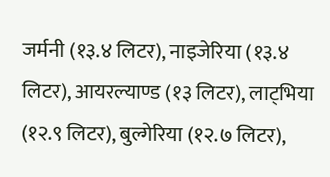जर्मनी (१३.४ लिटर), नाइजेरिया (१३.४ लिटर), आयरल्याण्ड (१३ लिटर), लाट्भिया (१२.९ लिटर), बुल्गेरिया (१२.७ लिटर),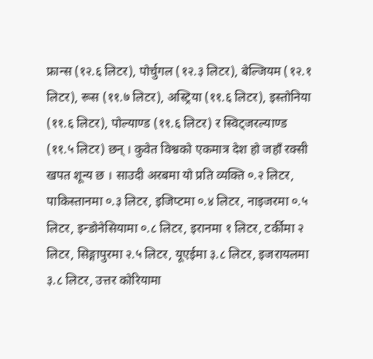फ्रान्स (१२.६ लिटर), पोर्चुगल (१२.३ लिटर), बेल्जियम (१२.१ लिटर), रूस (११.७ लिटर), अस्ट्रिया (११.६ लिटर), इस्तोनिया (११.६ लिटर), पोल्याण्ड (११.६ लिटर) र स्विट्जरल्याण्ड (११.५ लिटर) छन् । कुवेत विश्वको एकमात्र देश हो जहाँ रक्सी खपत शून्य छ । साउदी अरबमा यो प्रति व्यक्ति ०.२ लिटर, पाकिस्तानमा ०.३ लिटर, इजिप्टमा ०.४ लिटर, नाइजरमा ०.५ लिटर, इन्डोनेसियामा ०.८ लिटर, इरानमा १ लिटर, टर्कीमा २ लिटर, सिङ्गापुरमा २.५ लिटर, यूएईमा ३.८ लिटर, इजरायलमा ३.८ लिटर, उत्तर कोरियामा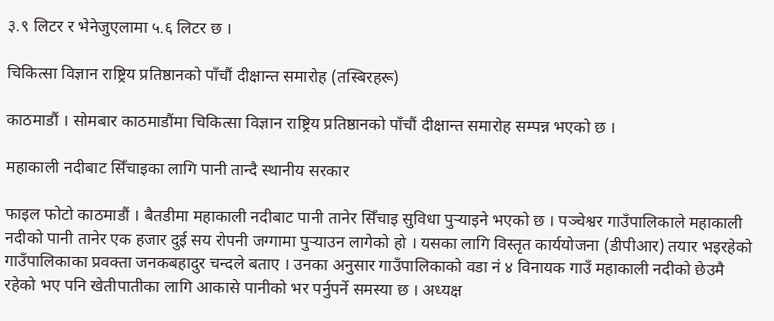३.९ लिटर र भेनेजुएलामा ५.६ लिटर छ ।

चिकित्सा विज्ञान राष्ट्रिय प्रतिष्ठानको पाँचौं दीक्षान्त समारोह (तस्बिरहरू)

काठमाडौं । सोमबार काठमाडौंमा चिकित्सा विज्ञान राष्ट्रिय प्रतिष्ठानको पाँचौं दीक्षान्त समारोह सम्पन्न भएको छ ।

महाकाली नदीबाट सिँचाइका लागि पानी तान्दै स्थानीय सरकार

फाइल फोटो काठमाडौं । बैतडीमा महाकाली नदीबाट पानी तानेर सिँचाइ सुविधा पुर्‍याइने भएको छ । पञ्चेश्वर गाउँपालिकाले महाकाली नदीको पानी तानेर एक हजार दुई सय रोपनी जग्गामा पुर्‍याउन लागेको हो । यसका लागि विस्तृत कार्ययोजना (डीपीआर) तयार भइरहेको गाउँपालिकाका प्रवक्ता जनकबहादुर चन्दले बताए । उनका अनुसार गाउँपालिकाको वडा नं ४ विनायक गाउँ महाकाली नदीको छेउमै रहेको भए पनि खेतीपातीका लागि आकासे पानीको भर पर्नुपर्ने समस्या छ । अध्यक्ष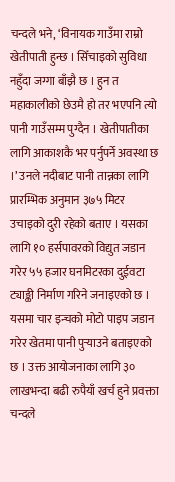चन्दले भने, ‘विनायक गाउँमा राम्रो खेतीपाती हुन्छ । सिँचाइको सुविधा नहुँदा जग्गा बाँझै छ । हुन त महाकालीको छेउमै हो तर भएपनि त्यो पानी गाउँसम्म पुग्दैन । खेतीपातीका लागि आकाशकै भर पर्नुपर्ने अवस्था छ ।’ उनले नदीबाट पानी तान्नका लागि प्रारम्भिक अनुमान ३७५ मिटर उचाइको दुरी रहेको बताए । यसका लागि १० हर्सपावरको विद्युत जडान गरेर ५५ हजार घनमिटरका दुईवटा ट्याङ्की निर्माण गरिने जनाइएको छ । यसमा चार इन्चको मोटो पाइप जडान गरेर खेतमा पानी पुर्‍याउने बताइएको छ । उक्त आयोजनाका लागि ३० लाखभन्दा बढी रुपैयाँ खर्च हुने प्रवक्ता चन्दले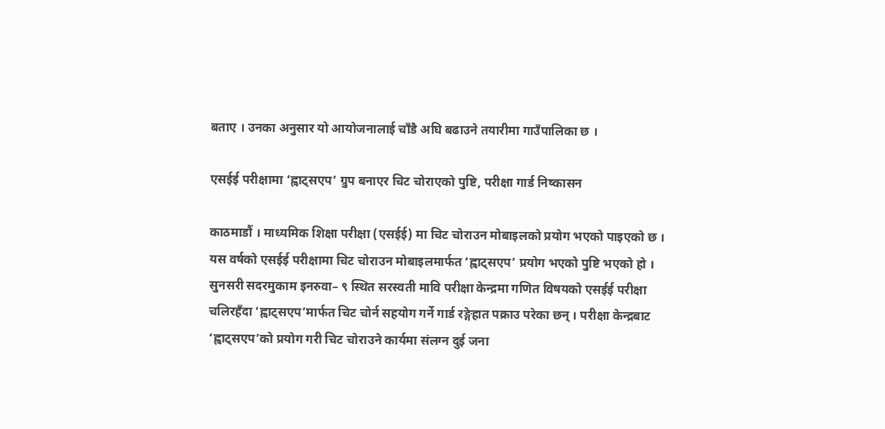बताए । उनका अनुसार यो आयोजनालाई चाँडै अघि बढाउने तयारीमा गाउँपालिका छ ।

एसईई परीक्षामा ‘ह्वाट्सएप’ ग्रुप बनाएर चिट चोराएको पुष्टि, परीक्षा गार्ड निष्कासन

काठमाडौं । माध्यमिक शिक्षा परीक्षा (एसईई) मा चिट चोराउन मोबाइलको प्रयोग भएको पाइएको छ । यस वर्षको एसईई परीक्षामा चिट चोराउन मोबाइलमार्फत ‘ह्वाट्सएप’ प्रयोग भएको पुष्टि भएको हो । सुनसरी सदरमुकाम इनरुवा– ९ स्थित सरस्वती मावि परीक्षा केन्द्रमा गणित विषयको एसईई परीक्षा चलिरहँदा ‘ह्वाट्सएप’मार्फत चिट चोर्न सहयोग गर्ने गार्ड रङ्गेहात पक्राउ परेका छन् । परीक्षा केन्द्रबाट ‘ह्वाट्सएप’को प्रयोग गरी चिट चोराउने कार्यमा संलग्न दुई जना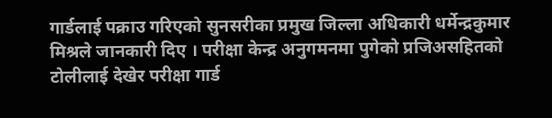गार्डलाई पक्राउ गरिएको सुनसरीका प्रमुख जिल्ला अधिकारी धर्मेन्द्रकुमार मिश्रले जानकारी दिए । परीक्षा केन्द्र अनुगमनमा पुगेको प्रजिअसहितको टोलीलाई देखेर परीक्षा गार्ड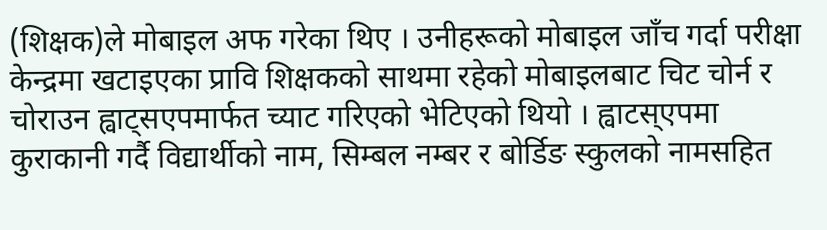(शिक्षक)ले मोबाइल अफ गरेका थिए । उनीहरूको मोबाइल जाँच गर्दा परीक्षा केन्द्रमा खटाइएका प्रावि शिक्षकको साथमा रहेको मोबाइलबाट चिट चोर्न र चोराउन ह्वाट्सएपमार्फत च्याट गरिएको भेटिएको थियो । ह्वाटस्एपमा कुराकानी गर्दै विद्यार्थीको नाम, सिम्बल नम्बर र बोर्डिङ स्कुलको नामसहित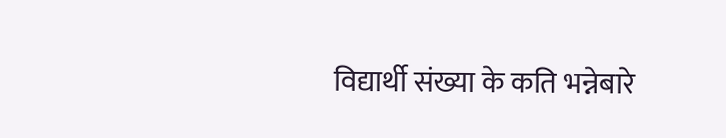विद्यार्थी संख्या के कति भन्नेबारे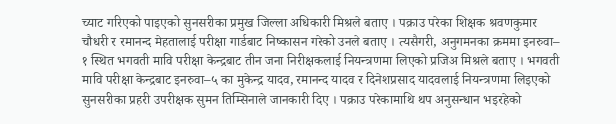च्याट गरिएको पाइएको सुनसरीका प्रमुख जिल्ला अधिकारी मिश्रले बताए । पक्राउ परेका शिक्षक श्रवणकुमार चौधरी र रमानन्द मेहतालाई परीक्षा गार्डबाट निष्कासन गरेको उनले बताए । त्यसैगरी, अनुगमनका क्रममा इनरुवा– १ स्थित भगवती मावि परीक्षा केन्द्रबाट तीन जना निरीक्षकलाई नियन्त्रणमा लिएको प्रजिअ मिश्रले बताए । भगवती मावि परीक्षा केन्द्रबाट इनरुवा–५ का मुकेन्द्र यादव, रमानन्द यादव र दिनेशप्रसाद यादवलाई नियन्त्रणमा लिइएको सुनसरीका प्रहरी उपरीक्षक सुमन तिम्सिनाले जानकारी दिए । पक्राउ परेकामाथि थप अनुसन्धान भइरहेको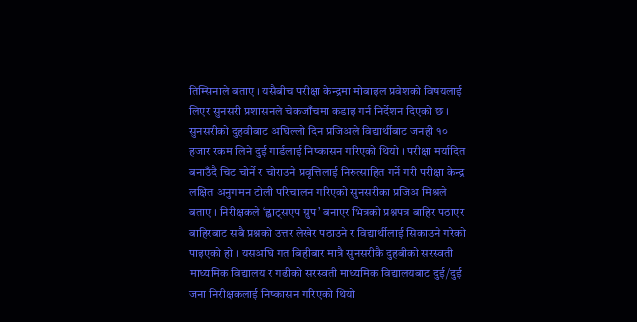तिम्सिनाले बताए । यसैबीच परीक्षा केन्द्रमा मोबाइल प्रवेशको विषयलाई लिएर सुनसरी प्रशासनले चेकजाँचमा कडाइ गर्न निर्देशन दिएको छ । सुनसरीको दुहवीबाट अघिल्लो दिन प्रजिअले विद्यार्थीबाट जनही १० हजार रकम लिने दुई गार्डलाई निष्कासन गरिएको थियो । परीक्षा मर्यादित बनाउँदै चिट चोर्ने र चोराउने प्रवृत्तिलाई निरुत्साहित गर्ने गरी परीक्षा केन्द्र लक्षित अनुगमन टोली परिचालन गरिएको सुनसरीका प्रजिअ मिश्रले बताए । निरीक्षकले ‘ह्वाट्सएप ग्रुप’ बनाएर भित्रको प्रश्नपत्र बाहिर पठाएर बाहिरबाट सबै प्रश्नको उत्तर लेखेर पठाउने र विद्यार्थीलाई सिकाउने गरेको पाइएको हो । यसअघि गत बिहीबार मात्रै सुनसरीकै दुहबीको सरस्वती माध्यमिक विद्यालय र गढीको सरस्वती माध्यमिक विद्यालयबाट दुई/दुई जना निरीक्षकलाई निष्कासन गरिएको थियो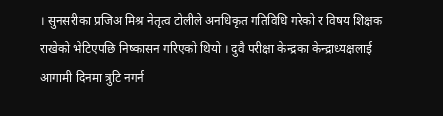। सुनसरीका प्रजिअ मिश्र नेतृत्व टोलीले अनधिकृत गतिविधि गरेको र विषय शिक्षक राखेको भेटिएपछि निष्कासन गरिएको थियो । दुवै परीक्षा केन्द्रका केन्द्राध्यक्षलाई आगामी दिनमा त्रुटि नगर्न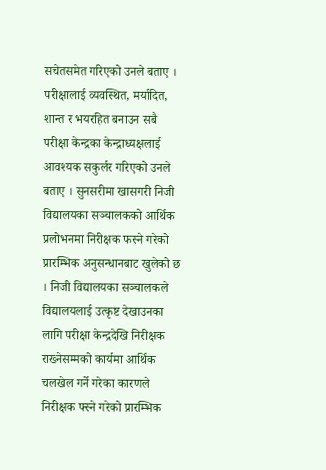सचेतसमेत गरिएको उनले बताए । परीक्षालाई व्यवस्थित, मर्यादित, शान्त र भयरहित बनाउन सबै परीक्षा केन्द्रका केन्द्राध्यक्षलाई आवश्यक सकुर्लर गरिएको उनले बताए । सुनसरीमा खासगरी निजी विद्यालयका सञ्चालकको आर्थिक प्रलोभनमा निरीक्षक फस्ने गरेको प्रारम्भिक अनुसन्धानबाट खुलेको छ । निजी विद्यालयका सञ्चालकले विद्यालयलाई उत्कृष्ट देखाउनका लागि परीक्षा केन्द्रदेखि निरीक्षक राख्नेसम्मको कार्यमा आर्थिक चलखेल गर्ने गरेका कारणले निरीक्षक फ्स्ने गरेको प्रारम्भिक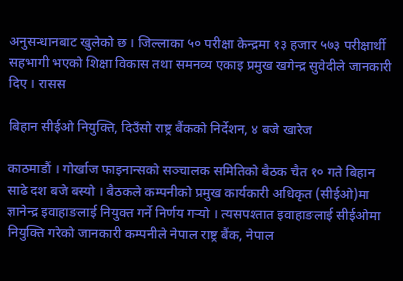अनुसन्धानबाट खुलेको छ । जिल्लाका ५० परीक्षा केन्द्रमा १३ हजार ५७३ परीक्षार्थी सहभागी भएको शिक्षा विकास तथा समनव्य एकाइ प्रमुख खगेन्द्र सुवेदीले जानकारी दिए । रासस

बिहान सीईओ नियुक्ति, दिउँसो राष्ट्र बैंकको निर्देशन, ४ बजे खारेज

काठमाडौं । गोर्खाज फाइनान्सको सञ्चालक समितिको बैठक चैत १० गते बिहान साढे दश बजे बस्यो । बैठकले कम्पनीको प्रमुख कार्यकारी अधिकृत (सीईओ)मा ज्ञानेन्द्र इवाहाङलाई नियुक्त गर्ने निर्णय गर्‍यो । त्यसपश्तात इवाहाङलाई सीईओमा नियुक्ति गरेको जानकारी कम्पनीले नेपाल राष्ट्र बैंक, नेपाल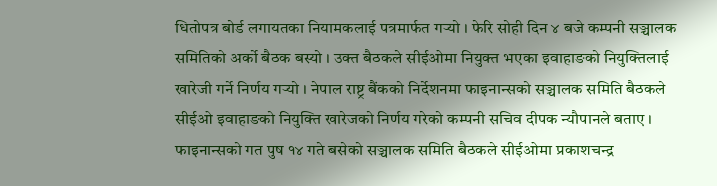धितोपत्र बोर्ड लगायतका नियामकलाई पत्रमार्फत गर्‍यो । फेरि सोही दिन ४ बजे कम्पनी सञ्चालक समितिको अर्को बैठक बस्यो । उक्त बैठकले सीईओमा नियुक्त भएका इवाहाङको नियुक्तिलाई खारेजी गर्ने निर्णय गर्‍यो । नेपाल राष्ट्र बैंकको निर्देशनमा फाइनान्सको सञ्चालक समिति बैठकले सीईओ इवाहाङको नियुक्ति खारेजको निर्णय गरेको कम्पनी सचिव दीपक न्यौपानले बताए । फाइनान्सको गत पुष १४ गते बसेको सञ्चालक समिति बैठकले सीईओमा प्रकाशचन्द्र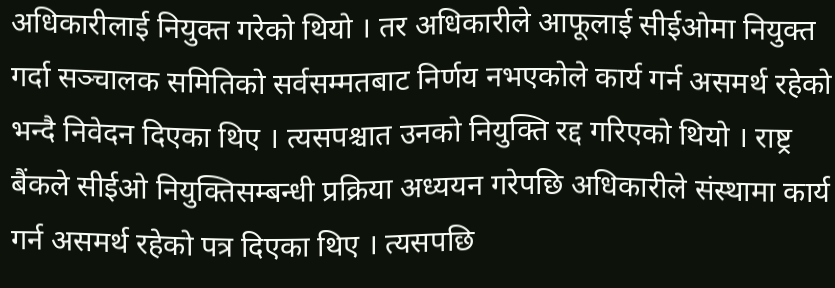अधिकारीलाई नियुक्त गरेको थियो । तर अधिकारीले आफूलाई सीईओमा नियुक्त गर्दा सञ्चालक समितिको सर्वसम्मतबाट निर्णय नभएकोले कार्य गर्न असमर्थ रहेको भन्दै निवेदन दिएका थिए । त्यसपश्चात उनको नियुक्ति रद्द गरिएको थियो । राष्ट्र बैंकले सीईओ नियुक्तिसम्बन्धी प्रक्रिया अध्ययन गरेपछि अधिकारीले संस्थामा कार्य गर्न असमर्थ रहेको पत्र दिएका थिए । त्यसपछि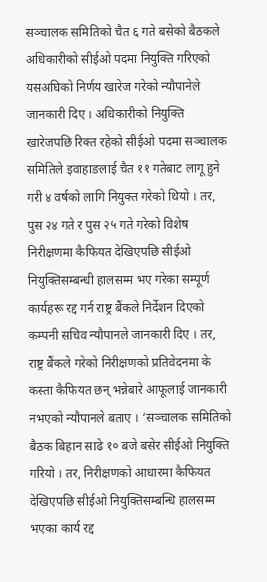सञ्चालक समितिको चैत ६ गते बसेको बैठकले अधिकारीको सीईओ पदमा नियुक्ति गरिएको यसअघिको निर्णय खारेज गरेको न्यौपानेले जानकारी दिए । अधिकारीको नियुक्ति खारेजपछि रिक्त रहेको सीईओ पदमा सञ्चालक समितिले इवाहाङलाई चैत ११ गतेबाट लागू हुने गरी ४ वर्षको लागि नियुक्त गरेको थियो । तर, पुस २४ गते र पुस २५ गते गरेको विशेष निरीक्षणमा कैफियत देखिएपछि सीईओ नियुक्तिसम्बन्धी हालसम्म भए गरेका सम्पूर्ण कार्यहरू रद्द गर्न राष्ट्र बैंकले निर्देशन दिएको कम्पनी सचिव न्यौपानले जानकारी दिए । तर, राष्ट्र बैंकले गरेको निरीक्षणको प्रतिवेदनमा के कस्ता कैफियत छन् भन्नेबारे आफूलाई जानकारी नभएको न्यौपानले बताए । ‘सञ्चालक समितिको बैठक बिहान साढे १० बजे बसेर सीईओ नियुक्ति गरियो । तर, निरीक्षणको आधारमा कैफियत देखिएपछि सीईओ नियुक्तिसम्बन्धि हालसम्म भएका कार्य रद्द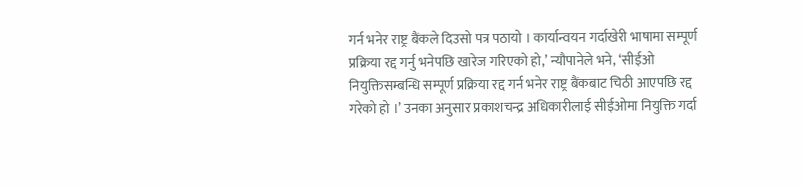गर्न भनेर राष्ट्र बैंकले दिउसो पत्र पठायो । कार्यान्वयन गर्दाखेरी भाषामा सम्पूर्ण प्रक्रिया रद्द गर्नु भनेपछि खारेज गरिएको हो,’ न्यौपानेले भने, ‘सीईओ नियुक्तिसम्बन्धि सम्पूर्ण प्रक्रिया रद्द गर्न भनेर राष्ट्र बैंकबाट चिठी आएपछि रद्द गरेको हो ।’ उनका अनुसार प्रकाशचन्द्र अधिकारीलाई सीईओमा नियुक्ति गर्दा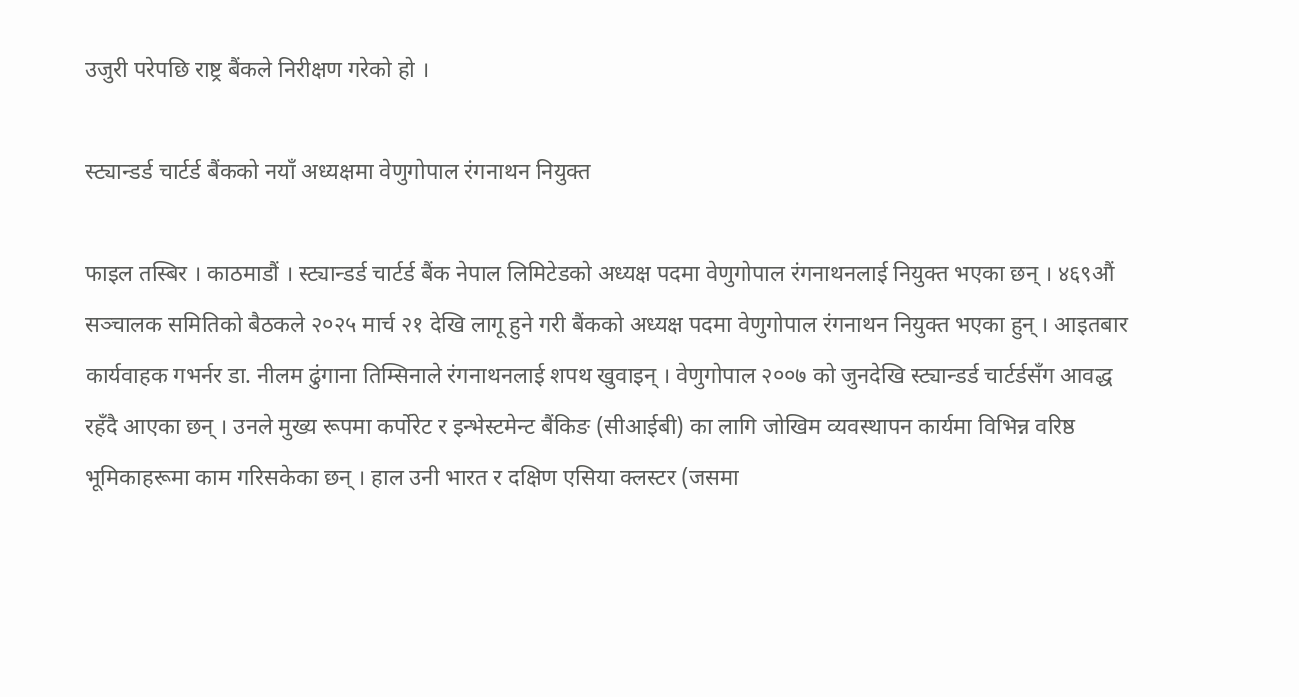उजुरी परेपछि राष्ट्र बैंकले निरीक्षण गरेको हो ।

स्ट्यान्डर्ड चार्टर्ड बैंकको नयाँ अध्यक्षमा वेणुगोपाल रंगनाथन नियुक्त

फाइल तस्बिर । काठमाडौं । स्ट्यान्डर्ड चार्टर्ड बैंक नेपाल लिमिटेडको अध्यक्ष पदमा वेणुगोपाल रंगनाथनलाई नियुक्त भएका छन् । ४६९औं सञ्चालक समितिको बैठकले २०२५ मार्च २१ देखि लागू हुने गरी बैंकको अध्यक्ष पदमा वेणुगोपाल रंगनाथन नियुक्त भएका हुन् । आइतबार कार्यवाहक गभर्नर डा. नीलम ढुंगाना तिम्सिनाले रंगनाथनलाई शपथ खुवाइन् । वेणुगोपाल २००७ को जुनदेखि स्ट्यान्डर्ड चार्टर्डसँग आवद्ध रहँदै आएका छन् । उनले मुख्य रूपमा कर्पोरेट र इन्भेस्टमेन्ट बैंकिङ (सीआईबी) का लागि जोखिम व्यवस्थापन कार्यमा विभिन्न वरिष्ठ भूमिकाहरूमा काम गरिसकेका छन् । हाल उनी भारत र दक्षिण एसिया क्लस्टर (जसमा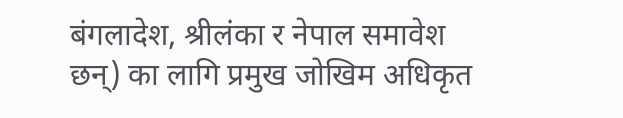बंगलादेश, श्रीलंका र नेपाल समावेश छन्) का लागि प्रमुख जोखिम अधिकृत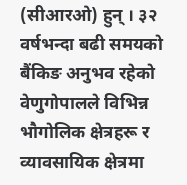(सीआरओ) हुन् । ३२ वर्षभन्दा बढी समयको बैंकिङ अनुभव रहेको वेणुगोपालले विभिन्न भौगोलिक क्षेत्रहरू र व्यावसायिक क्षेत्रमा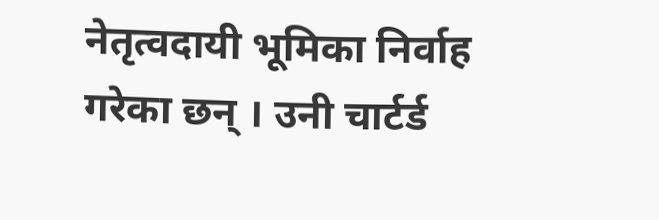नेतृत्वदायी भूमिका निर्वाह गरेका छन् । उनी चार्टर्ड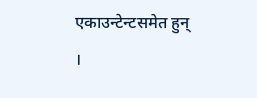एकाउन्टेन्टसमेत हुन् ।